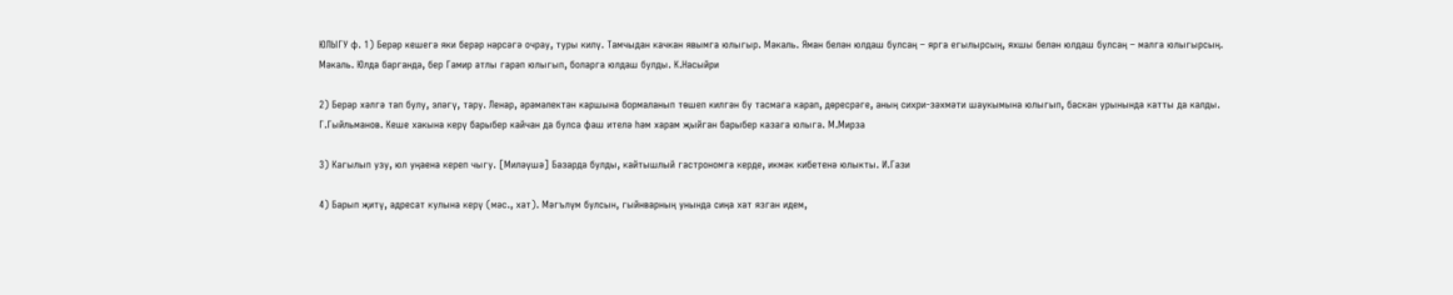ЮЛЫГУ ф. 1) Берәр кешегә яки берәр нәрсәгә очрау, туры килү. Тамчыдан качкан явымга юлыгыр. Мәкаль. Яман белән юлдаш булсаң – ярга егылырсың, яхшы белән юлдаш булсаң – малга юлыгырсың. Мәкаль. Юлда барганда, бер Гамир атлы гарәп юлыгып, боларга юлдаш булды. К.Насыйри

2) Берәр хәлгә тап булу, эләгү, тару. Ленар, әрәмәлектән каршына бормаланып төшеп килгән бу тасмага карап, дөресрәге, аның сихри-зәхмәти шаукымына юлыгып, баскан урынында катты да калды. Г.Гыйльманов. Кеше хакына керү барыбер кайчан да булса фаш ителә һәм харам җыйган барыбер казага юлыга. М.Мирза

3) Кагылып узу, юл уңаена кереп чыгу. [Миләүшә] Базарда булды, кайтышлый гастрономга керде, икмәк кибетенә юлыкты. И.Гази

4) Барып җитү, адресат кулына керү (мәс., хат). Мәгълүм булсын, гыйнварның унында сиңа хат язган идем,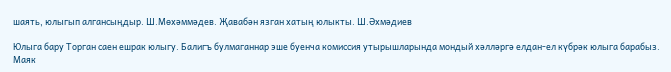шаять, юлыгып алгансыңдыр. Ш.Мөхәммәдев. Җавабән язган хатың юлыкты. Ш.Әхмәдиев

Юлыга бару Торган саен ешрак юлыгу. Балигъ булмаганнар эше буенча комиссия утырышларында мондый хәлләргә елдан-ел күбрәк юлыга барабыз. Маяк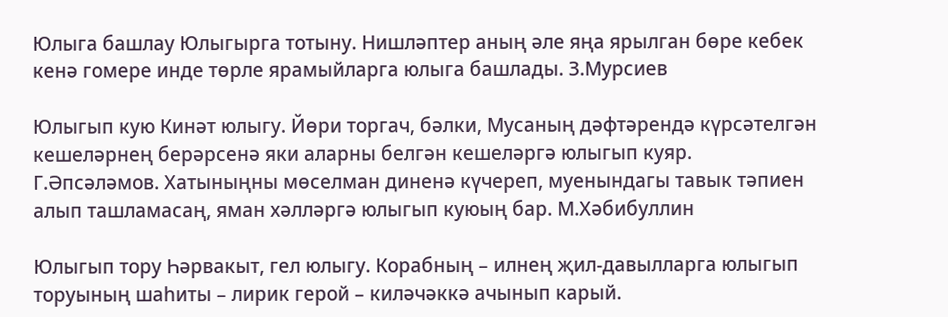Юлыга башлау Юлыгырга тотыну. Нишләптер аның әле яңа ярылган бөре кебек кенә гомере инде төрле ярамыйларга юлыга башлады. З.Мурсиев

Юлыгып кую Кинәт юлыгу. Йөри торгач, бәлки, Мусаның дәфтәрендә күрсәтелгән кешеләрнең берәрсенә яки аларны белгән кешеләргә юлыгып куяр. Г.Әпсәләмов. Хатыныңны мөселман диненә күчереп, муенындагы тавык тәпиен алып ташламасаң, яман хәлләргә юлыгып куюың бар. М.Хәбибуллин

Юлыгып тору Һәрвакыт, гел юлыгу. Корабның – илнең җил-давылларга юлыгып торуының шаһиты – лирик герой – киләчәккә ачынып карый.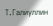Т.Галиуллин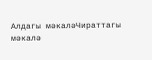Алдагы мәкаләЧираттагы мәкалә